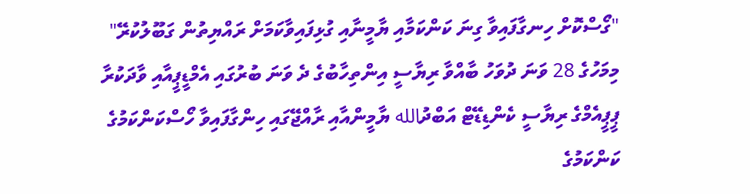"ގޯސްކޮށް ހިނގާފައިވާ ގިނަ ކަންކަމާއި ޔާމީނާއި ގުޅިފައިވާކަމަށް ރައްޔިތުން ގަބޫލުކުރޭ"
މިމަހުގެ 28 ވަނަ ދުވަހު ބާއްވާ ރިޔާސީ އިންތިހާބުގެ ދެ ވަނަ ބުރުގައި އެމްޑީޕީއާއި ވާދަކުރާ ޕީޕީއެމްގެ ރިޔާސީ ކެންޑިޑޭޓް އަބްދުالله ޔާމީންއާއި ރާއްޖޭގައި ހިންގާފައިވާ ހޯސްކަންކަމުގެ ކަންކަމުގެ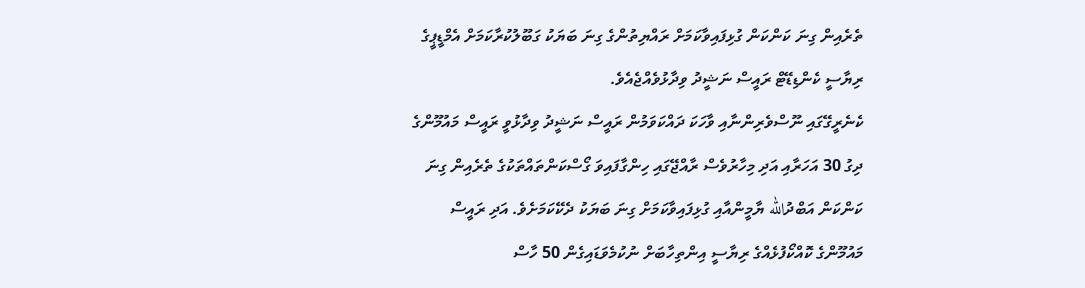ތެރެއިން ގިނަ ކަންކަން ގުޅިފައިވާކަމަށް ރައްޔިތުންގެ ގިނަ ބަޔަކު ގަބޫލުކުރާކަމަށް އެމްޑީޕީގެ ރިޔާސީ ކެންޑިޑޭޓް ރައީސް ނަޝީދު ވިދާޅުވެއްޖެއެވެ.
ކެނެރީގޭގައި ނޫސްވެރިންނާއި ވާހަކަ ދައްކަވަމުން ރައީސް ނަޝީދު ވިދާޅުވީ ރައީސް މައުމޫންގެ ދިގު 30 އަހަރާއި އަދި މިހާރުވެސް ރާއްޖޭގައި ހިންގާފައިވަ ގޯސްކަންތައްތަކުގެ ތެރެއިން ގިނަ ކަންކަން އަބްދުالله ޔާމީންއާއި ގުޅިފައިވާކަމަށް ގިނަ ބަޔަކު ދެކޭކަމަށެވެ. އަދި ރައީސް މައުމޫންގެ ކޮއްކޯފުޅެއްގެ ރިޔާސީ އިންތިހާބަށް ނުކުމެވަޑައިގެން 50 ހާސް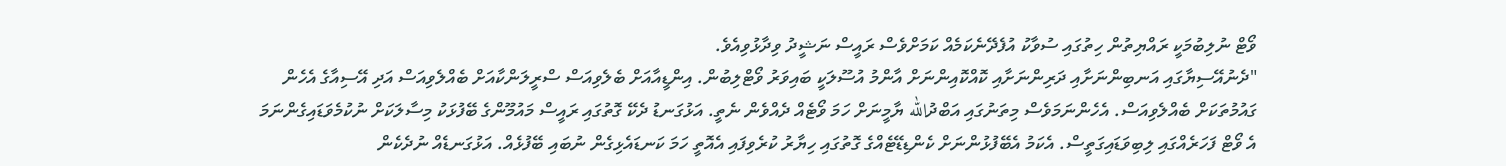ވޯޓް ނުލިބުމަކީ ރައްޔިތުން ހިތުގައި ސުވާކު އުފެދޭނެކަމެއް ކަމަށްވެސް ރައީސް ނަޝީދު ވިދާޅުވިއެވެ.
"ދެނުއޭސިޔާގައި އަނބިންނަށާއި ދަރިންނަށާއި ކޮއްކޮއިންނަށް އާންމު އުސޫލަކީ ބައިވަރު ވޯޓްލިބުން. އިންޑީއާއަށް ބެލެވިއަސް ސްރީލަންކާއަށް ބެއްލެވިއަސް އަދި އޭސިއާގެ އެހެން ގައުމުތަކަށް ބެއްލެވިއަސް. އެހެންނަމަވެސް މިތަނުގައި އަބްދުالله ޔާމީނަށް ހަމަ ވޯޓެއް ދެއްވެން ނެތީ. އަޅުގަނޑު ދެކޭ ގޮތުގައި ރައީސް މައުމޫންގެ ބޭފުޅަކު މިސާލަކަށް ނުކުމެވަޑައިގެންނަމަ އެ ވޯޓް ފަހަރެއްގައި ލިބިވަޑައިގަތީސް. އެކަމު އެބޭފުޅުންނަށް ކެންޑިޑޭޓެއްގެ ގޮތުގައި ހިޔާރު ކުރެވިފައި އެއޮތީ ހަމަ ކަނޑައެޅިގެން ނުބައި ބޭފުޅެއް. އަޅުގަނޑެއް ނުދެކެން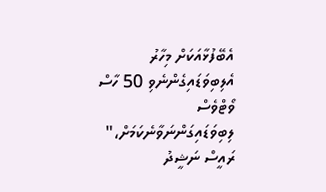އެބޭފުޅާއަކަށް މިހާރު އެލިބިވަޑައިގެންނެވި 50 ހާސް ވޯޓްވެސް ލިބިވަޑައިގަންނަވާނެކަމަށް،" ރައީސް ނަޝީދު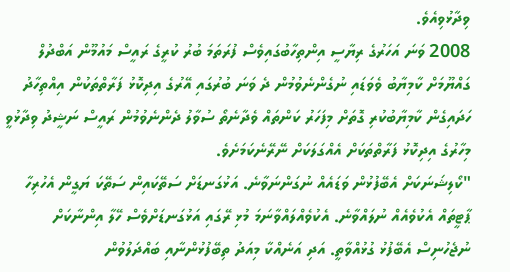ވިދާޅުވިއެވެ.
2008 ވަނަ އަހަރުގެ ރިޔާސީ އިންތިހާބުގައިވެސް ފުރަތަމަ ބުރު ކުރީގެ ރައީސް މައުމޫން އަބްދުލް ގައްޔޫމަށް ކާމިޔާބު ވެވަޑައި ނުގެންނެވުމުން ދެ ވަނަ ބުރުގައި އޭރުގެ އިދިކޮޅު ފަރާތްތަކުން އިއްތިހާދު ހަދައިގެން ކާމިޔާބުކުރި ގޮތަށް މިފަހަރު ކަންތައް ވެދާނެތޯ ސުވާލު ދެންނެވުމުން ރައީސް ނަޝީދު ވިދާޅުވީ މިހާރުގެ އިދިކޮޅު ފަރާތްތަކަށް އެއްގަލަކަށް ނޭރޭނެކަމަށެވެ.
"ކޯލިޝަނަކަށް އެބޭފުޅުން ވަޑައެއް ނުގަންނަވާނެ. އަޅުގަނޑަށް ސަތޭކައިން ސަތޭކަ ޔަގީން އެހުރިހާ ޕާޓީތައް އެކުވެއެއް ނުލައްވާނެ. އެކުވެއްލައްވާނަމަ މުޅި ރޭގައި އަޅުގަނޑަށްވެސް ހޭލާ އިންނާކަށް ނުޖެހުނިސް އެބޭފުޅު ގުޅުއްވާތީ. އަދި އަނެއްކާ މިއަދު ތިބޭފުޅުންނާއި ބައްދަލުވުން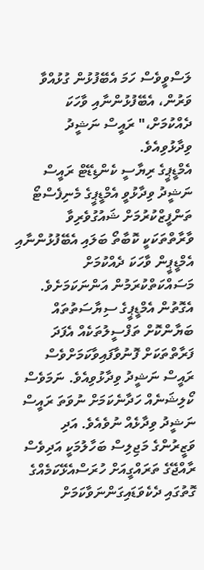ލަސްވީވެސް ހަމަ އެބޭފުޅުން ގުޅުއްވާ ވަރުން، އެބޭފުޅުންނާއި ވާހަކަ ދެއްކުމަށް،" ރައީސް ނަޝީދު ވިދާޅުވިއެވެ.
އެމްޑީޕީގެ ރިޔާސީ ކެންޑިޑޭޓް ރައީސް ނަޝީދު ވިދާޅުވީ އެމްޑީޕީގެ މެނިފެސްޓޯ ތަންފީޒްކުރުމަށް ޝައުގުވެރިވާ ވާރާތްތަކަކީ ކޮބާތޯ ބަލައި އެބޭފުޅުންނާއި އެމްޑީޕީން ވާހަކަ ދެއްކުމަށް މަސައްކަތްކުރަމުން އަންނަކަމަށެވެ. އެގޮތުން އެމްޑީޕީގެ ސިޔާސަތުތައް ބަޔާންކޮށް ތަފްސީލުތަކެއް އެފަދަ ފަރާތްތަކަށް ފޮނުވާފައިވާކަމަށްވެސް ރައީސް ނަޝީދު ވިދާޅުވިއެވެ. ނަމަވެސް ކޯލިޝަނެއް ހަދާނެކަމަށް ނުވަތަ ރައީސް ނަޝީދު ވިދާޅެއް ނުވެއެވެ. އަދި ވަޒީރުންގެ މަޖިލިސް ބަހާލުމަކީ އަދިވެސް ރާއްޖޭގެ ތަރައްގީއަށް ހުރަސްއެޅޭކަމެއްގެ ގޮތުގައި ދެކެވަޑައިގަންނަވާކަމަށް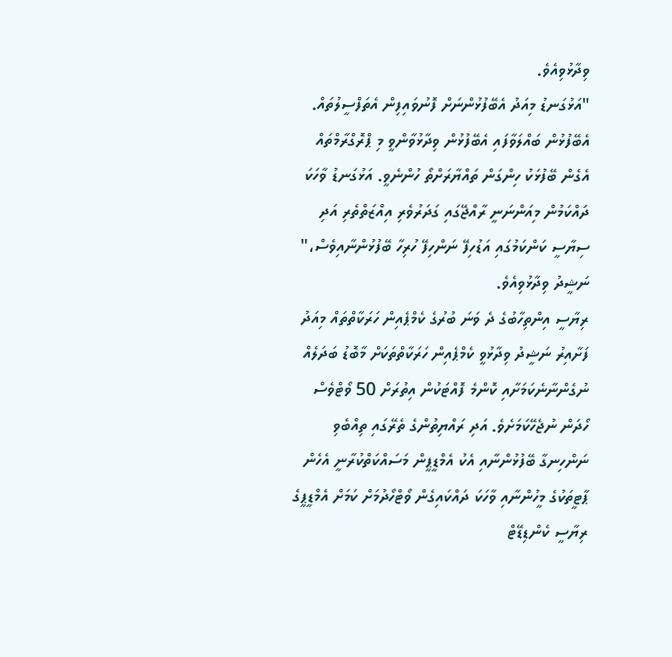ވިދާޅުވިއެވެ.
"އަޅުގަނޑު މިއަދު އެބޭފުޅުންނަށް ފޮނުވައިފިން އެތަފްސީލުތައް. އެބޭފުޅުން ބައްލަވާފައި އެބޭފުޅުން ވިދާޅުވާންވީ މި ޕްރޮގްރާމްތައް އެގެން ބޭފުޅަކު ހިންގަން ތައްޔާރަށްތޯ ހުންނެވީ. އަޅުގަނޑު ވާހަކަ ދައްކަމުން މިއަންނަނީ ރާއްޖޭގައި ގަދަރުވެރި އިއްޒަތްތެރި އަދި ސިޔާސީ ކަންކަމުގައި އަޑުހިފޭ ނަންހިފޭ ހުރިހާ ބޭފުޅުންނާއިވެސް،" ނަޝީދު ވިދާޅުވިއެވެ.
ރިޔާސީ އިންތިހާބުގެ ދެ ވަނަ ބުރުގެ ކެމްޕެއިން ހަރަކާތްތައް މިއަދު ފަށާއިރު ނަޝީދު ވިދާޅުވީ ކެމްޕެއިން ހަރަކާތްތަކަށް މާބޮޑު ބަދަލެއް ނުގެންނާނެކަމަށާއި ކޮންމެ ފޮއްޓަކުން އިތުރަށް 50 ވޯޓްވެސް ހޯދަން ނުޖެހޭކަމަށެވެ. އަދި ރައްޔިތުންގެ ތެރޭގައި ތިއްބެވި ނަންހިނގާ ބޭފުޅުންނާއި އެކު އެމްޑީޕީން މަސައްކަތްކުރާނީ އެހެން ޕާޓީތަކުގެ މީހުންނާއި ވާހަކަ ދައްކައިގެން ވޯޓްހޯދުމަށް ކަމަށް އެމްޑީޕީގެ ރިޔާސީ ކެންޑިޑޭޓް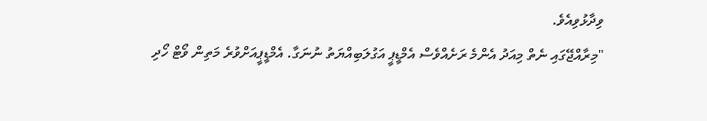ވިދާޅުވިއެވެ.
"މިރާއްޖޭގައި ނެތް މިއަދު އެންމެ ރަށެއްވެސް އެމްޑީޕީ އަގުލަބިއްޔަތު ނުނަގާ. އެމްޑީޕީއަށްވުރެ މަތިން ވޯޓް ހޯދި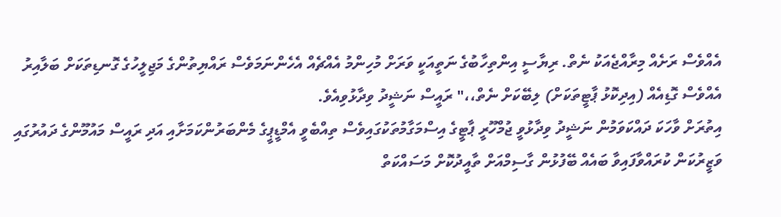އެއްވެސް ރަށެއް މިރާއްޖެއަކު ނެތް. ރިޔާސީ އިންތިހާބުގެ ނަތީއަކީ ވަރަށް މުހިންމު އެއްޗެއް އެހެންނަމަވެސް ރައްޔިތުންގެ މަޖިލީހުގެ ގޮނޑިތަކަށް ބަލާއިރު އެއްވެސް ގޮޑިއެއް (އިދިކޮޅު ޕާޓީތަކަށް) ލިބޭކަށް ނެތް،،" ރައީސް ނަޝީދު ވިދާޅުވިއެވެ.
އިތުރަށް ވާހަކަ ދައްކަވަމުން ނަޝީދު ވިދާޅުވީ ޖުމްހޫރީ ޕާޓީގެ އިސްމަގާމުތަކުގައިވެސް ތިއްބެވީ އެމްޑީޕީގެ މެންބަރުންކަމަށާއި އަދި ރައީސް މައުމޫންގެ ދައުރުގައި ވަޒީރުކަން ކުރައްވާފައިވާ ބައެއް ބޭފުޅުން ގާސިމްއަށް ތާއީދުކޮށް މަސައްކަތް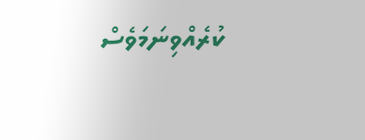ކުރެއްވިނަމަވެސް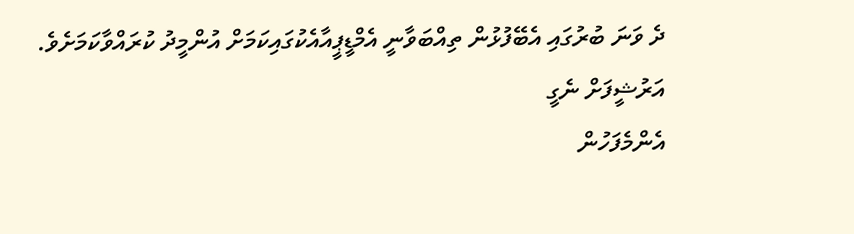ދެ ވަނަ ބުރުގައި އެބޭފުޅުން ތިއްބަވާނީ އެމްޑީޕީއާއެކުގައިކަމަށް އުންމީދު ކުރައްވާކަމަށެވެ.
އަރުޝީފަށް ނެގީ
އެންމެފަހުން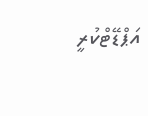އަޕްޑޭޓްކުރީ